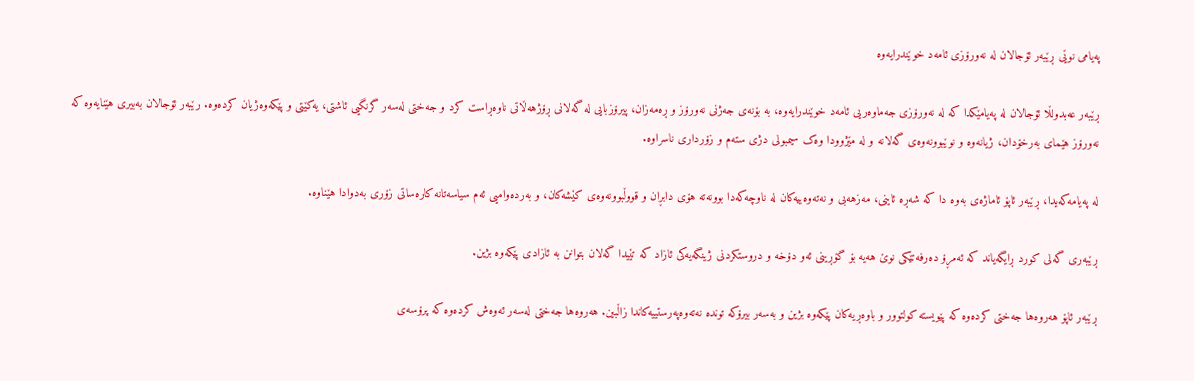پەیامی نوێی ڕێبەر ئۆجالان لە نەورۆزی ئامەد خوێندرایەوە

ڕێبەر عەبدولڵا ئۆجالان لە پەیامێکدا کە لە نەورۆزی جەماوەریی ئامەد خوێندرایەوە، بە بۆنەی جەژنی نەورۆز و ڕەمەزان، پیرۆزبایی لە گەلانی ڕۆژهەڵاتی ناوەڕاست کرد و جەختی لەسەر گرنگیی ئاشتی، یەکێتی و پێکەوەژیان کردەوە. رێبەر ئۆجالان بەبیری هێنایەوە کە نەورۆز هێمای بەرخۆدان، ژیانەوە و نوێبوونەوەی گەلانە و لە مێژوودا وەک سیمبولی دژی ستەم و زۆرداری ناسراوە.

لە پەیامەکەیدا، ڕێبەر ئاپۆ ئاماژەی بەوە دا کە شەڕە ئاینی، مەزهەبی و نەتەوەییەکان لە ناوچەکەدا بوونەتە هۆی دابڕان و قووڵبوونەوەی کێشەکان، و بەردەوامیی ئەم سیاسەتانە کارەساتی زۆری بەدوادا هێناوە.

ڕێبەری گەلی کورد ڕایگەیاند کە ئەمڕۆ دەرفەتێکی نوێ هەیە بۆ گۆڕینی ئەو دۆخە و دروستکردنی ژینگەیەکی ئازاد کە تێیدا گەلان بتوانن بە ئازادی پێکەوە بژین.

ڕێبەر ئاپۆ هەروەها جەختی کردەوە کە پێویستە کولتوور و باوەڕیەکان پێکەوە بژین و بەسەر بیرۆکە توندە نەتەوەپەرستییەکاندا زاڵبین. هەروەها جەختی لەسەر ئەوەش کردەوە کە پرۆسەی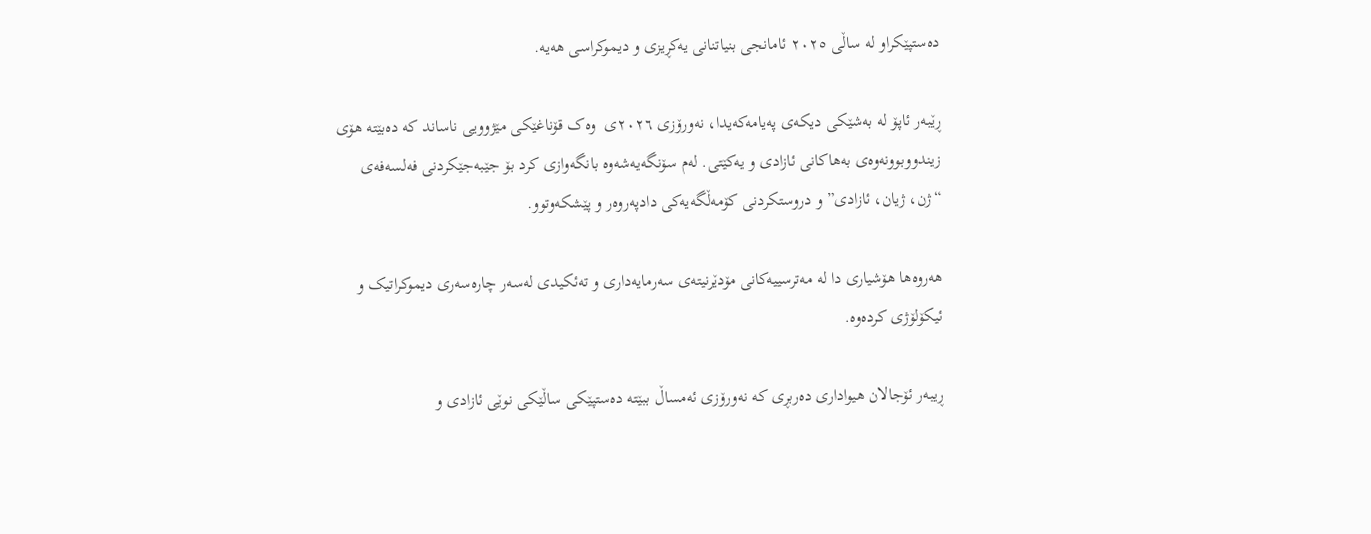دەستپێکراو لە ساڵی ٢٠٢٥ ئامانجی بنیاتنانی یەکڕیزی و دیموکراسی هەیە.

ڕێبەر ئاپۆ لە بەشێکی دیکەی پەیامەکەیدا، نەورۆزی ٢٠٢٦ی  وەک قۆناغێکی مێژوویی ناساند کە دەبێتە هۆی زیندووبوونەوەی بەهاکانی ئازادی و یەکێتی. لەم سۆنگەیەشەوە بانگەوازی کرد بۆ جێبەجێکردنی فەلسەفەی “ژن، ژیان، ئازادی” و دروستکردنی کۆمەڵگەیەکی دادپەروەر و پێشکەوتوو.

هەروەها هۆشیاری دا لە مەترسییەکانی مۆدێرنیتەی سەرمایەداری و تەئکیدی لەسەر چارەسەری دیموکراتیک و ئیکۆلۆژی کردەوە.

ڕیبەر ئۆجالان هیواداری دەربڕی کە نەورۆزی ئەمساڵ ببێتە دەستپێکی ساڵێکی نوێی ئازادی و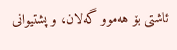ئاشتی بۆ هەموو گەلان، و پشتیوانی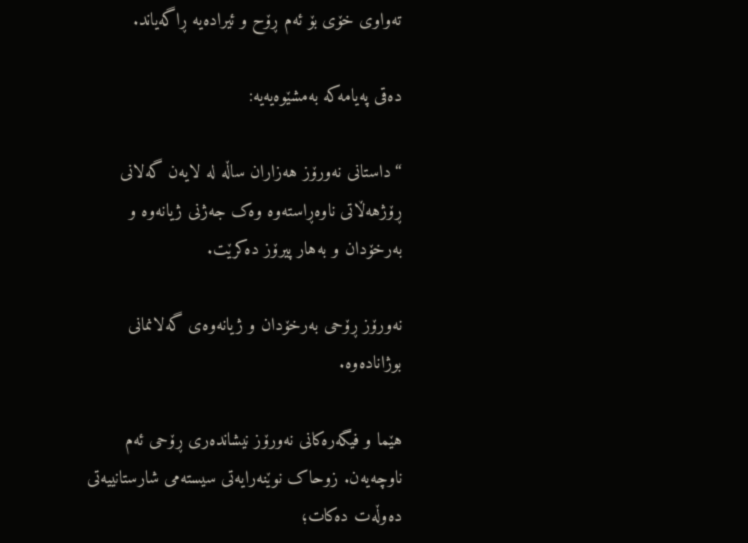تەواوی خۆی بۆ ئەم ڕۆح و ئیرادەیە ڕاگەیاند.

دەقی پەیامەکە بەمشێوەیەیە:

“داستانی نەورۆز هەزاران ساڵە لە لایەن گەلانی ڕۆژهەڵاتی ناوەڕاستەوە وەک جەژنی ژیانەوە و بەرخۆدان و بەهار پیرۆز دەکرێت.

نەورۆز ڕۆحی بەرخۆدان و ژیانەوەی گەلانمانی بوژانادەوە.

هێما و فیگەرەکانی نەورۆز نیشاندەری ڕۆحی ئەم ناوچەیەن. زوحاک نوێنەرایەتی سیستەمی شارستانییەتی دەوڵەت دەکات؛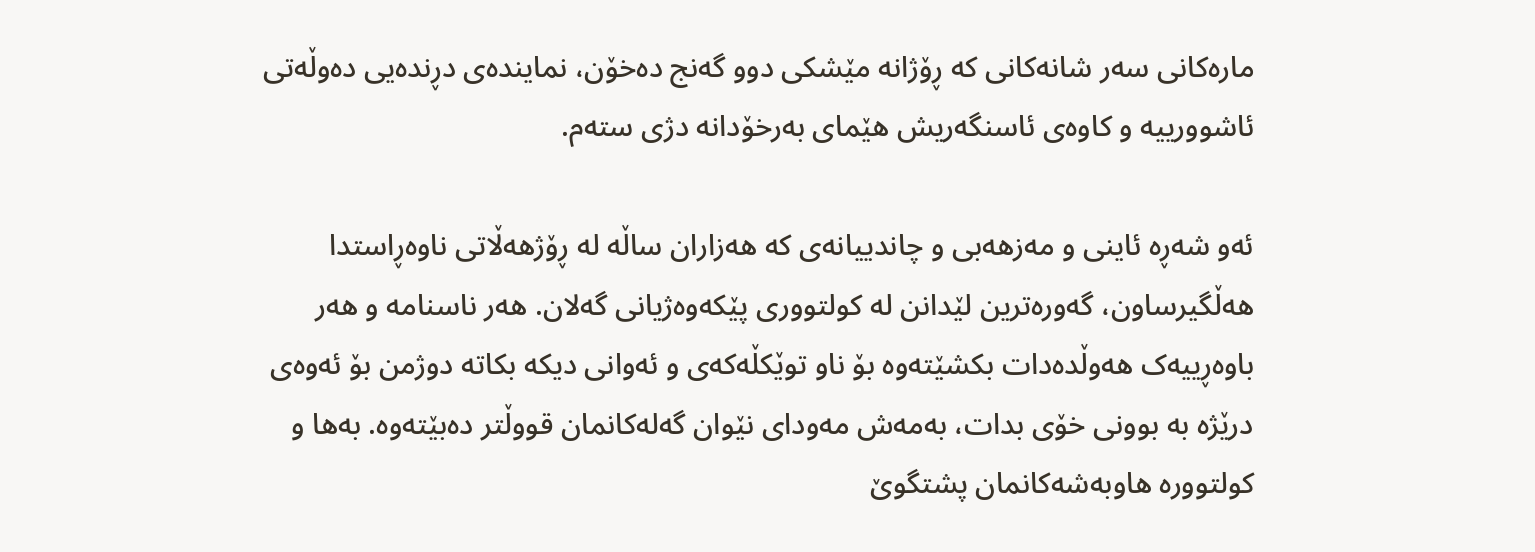مارەکانی سەر شانەکانی کە ڕۆژانە مێشکی دوو گەنج دەخۆن، نمایندەی دڕندەیی دەوڵەتی ئاشوورییە و کاوەی ئاسنگەریش هێمای بەرخۆدانە دژی ستەم.

ئەو شەڕە ئاینی و مەزهەبی و چاندییانەی کە هەزاران ساڵە لە ڕۆژهەڵاتی ناوەڕاستدا هەڵگیرساون، گەورەترین لێدانن لە کولتووری پێکەوەژیانی گەلان. هەر ناسنامە و هەر باوەڕییەک هەوڵدەدات بکشێتەوە بۆ ناو توێکڵەکەی و ئەوانی دیکە بکاتە دوژمن بۆ ئەوەی درێژە بە بوونی خۆی بدات، بەمەش مەودای نێوان گەلەکانمان قووڵتر دەبێتەوە. بەها و کولتوورە هاوبەشەکانمان پشتگوێ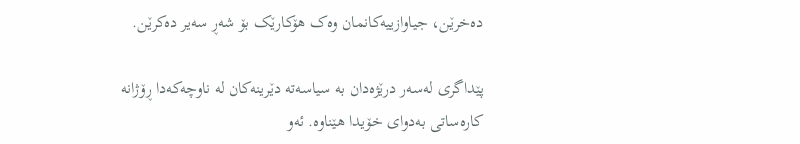دەخرێن، جیاوازییەکانمان وەک هۆکارێک بۆ شەڕ سەیر دەکرێن.

پێداگری لەسەر درێژەدان بە سیاسەتە دێرینەکان لە ناوچەکەدا ڕۆژانە کارەساتی بەدوای خۆیدا هێناوە. ئەو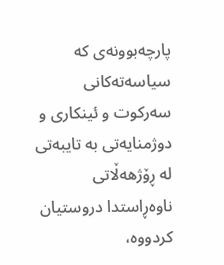پارچەبوونەی کە سیاسەتەکانی سەرکوت و ئینکاری و دوژمنایەتی بە تایبەتی لە ڕۆژهەڵاتی ناوەڕاستدا دروستیان کردووە،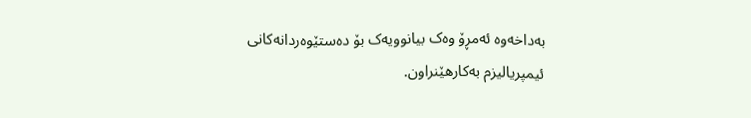بەداخەوە ئەمڕۆ وەک بیانوویەک بۆ دەستێوەردانەکانی ئیمپریالیزم بەکارهێنراون.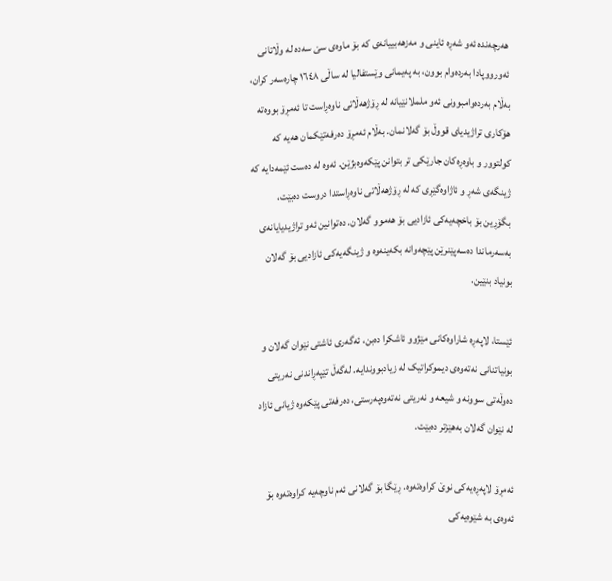هەرچەندە ئەو شەڕە ئاینی و مەزهەبییانەی کە بۆ ماوەی سێ سەدە لە وڵاتانی ئەورووپادا بەردەوام بوون، بە پەیمانی وێستفالیا لە ساڵی ١٦٤٨ چارەسەر کران، بەڵام بەردەوامبوونی ئەو ململانێیانە لە ڕۆژهەڵاتی ناوەڕاست تا ئەمڕۆ بووەتە هۆکاری تراژیدیای قووڵ بۆ گەلانمان. بەڵام ئەمڕۆ دەرفەتێکمان هەیە کە کولتوور و باوەڕەکان جارێکی تر بتوانن پێکەوەبژێن. ئەوە لە دەست ئێمەدایە کە ژینگەی شەڕ و ئاژاوەگێڕی کە لە ڕۆژهەڵاتی ناوەڕاستدا دروست دەبێت، بگۆڕین بۆ باخچەیەکی ئازادیی بۆ هەموو گەلان. دەتوانین ئەو تراژیدیایانەی بەسەرماندا دەسەپێنرێن پێچەوانە بکەینەوە و ژینگەیەکی ئازادیی بۆ گەلان بونیاد بنێین.

ئێستا، لاپەڕە شاراوەکانی مێژوو ئاشکرا دەبن، ئەگەری ئاشتی نێوان گەلان و بونیاتنانی نەتەوەی دیموکراتیک لە زیادبووندایە. لەگەڵ تێپەڕاندنی نەریتی دەوڵەتی سوونە و شیعە و نەریتی نەتەوەپەرستی، دەرفەتی پێکەوە ژیانی ئازاد لە نێوان گەلان بەهێزتر دەبێت.

ئەمڕۆ لاپەڕەیەکی نوێ کراوەتەوە. ڕێگا بۆ گەلانی ئەم ناوچەیە کراوەتەوە بۆ ئەوەی بە شێوەیەکی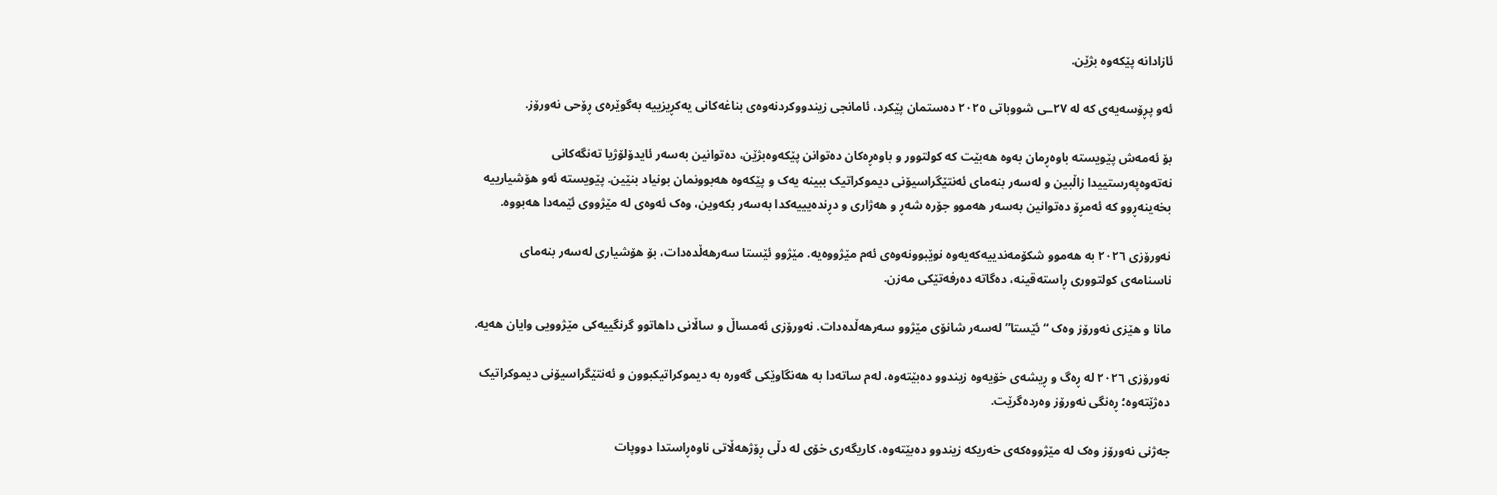ئازادانە پێکەوە بژێن.

ئەو پڕۆسەیەی کە لە ٢٧ـی شووباتی ٢٠٢٥ دەستمان پێکرد، ئامانجی زیندووکردنەوەی بناغەکانی یەکڕیزییە بەگوێرەی ڕۆحی نەورۆز.

بۆ ئەمەش پێویستە باوەڕمان بەوە هەبێت کە کولتوور و باوەڕەکان دەتوانن پێکەوەبژێن، دەتوانین بەسەر ئایدۆلۆژیا تەنگەکانی نەتەوەپەرستییدا زاڵبین و لەسەر بنەمای ئەنتێگراسیۆنی دیموکراتیک ببینە یەک و پێکەوە هەبوونمان بونیاد بنێین. پێویستە ئەو هۆشیارییە بخەینەڕوو کە ئەمڕۆ دەتوانین بەسەر هەموو جۆرە شەڕ و هەژاری و دڕندەیییەکدا بەسەر بکەوین، وەک ئەوەی لە مێژووی ئێمەدا هەبووە.

نەورۆزی ٢٠٢٦ بە هەموو شکۆمەندییەکەیەوە نوێبوونەوەی ئەم مێژووەیە. مێژوو ئێستا سەرهەڵدەدات، بۆ هۆشیاری لەسەر بنەمای ناسنامەی کولتووری ڕاستەقینە، دەگاتە دەرفەتێکی مەزن.

مانا و هێزی نەورۆز وەک “ئێستا” لەسەر شانۆی مێژوو سەرهەڵدەدات. نەورۆزی ئەمساڵ و ساڵانی داهاتوو گرنگییەکی مێژوویی وایان هەیە.

نەورۆزی ٢٠٢٦ لە ڕەگ و ڕیشەی خۆیەوە زیندوو دەبێتەوە، لەم ساتەدا بە هەنگاوێکی گەورە بە دیموکراتیکبوون و ئەنتێگراسیۆنی دیموکراتیک دەژێتەوە؛ ڕەنگی نەورۆز وەردەگرێت.

جەژنی نەورۆز وەک لە مێژووەکەی خەریکە زیندوو دەبێتەوە، کاریگەری خۆی لە دڵی ڕۆژهەڵاتی ناوەڕاستدا دووپات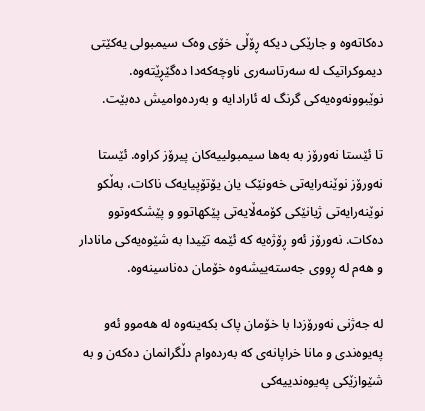دەکاتەوە و جارێکی دیکە ڕۆڵی خۆی وەک سیمبولی یەکێتی دیموکراتیک لە سەرتاسەری ناوچەکەدا دەگێڕێتەوە. نوێبوونەوەیەکی گرنگ لە ئارادایە و بەردەوامیش دەبێت.

تا ئێستا نەورۆز بە بەها سیمبولییەکان پیرۆز کراوە. ئێستا نەورۆز نوێنەرایەتی خەونێک یان یۆتۆپیایەک ناکات، بەڵكو نوێنەرایەتی ژیانێکی کۆمەڵایەتی پێکهاتوو و پێشکەوتوو دەکات. نەورۆز ئەو ڕۆژەیە کە ئێمە تێیدا بە شێوەیەکی مانادار و هەم لە ڕووی جەستەییشەوە خۆمان دەناسینەوە.

لە جەژنی نەورۆزدا با خۆمان پاک بکەینەوە لە هەموو ئەو پەیوەندی و مانا خراپانەی کە بەردەوام دڵگرانمان دەکەن و بە شێوازێکی پەیوەندییەکی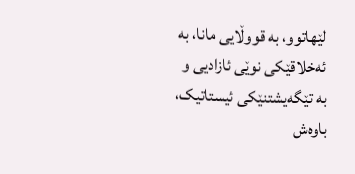لێهاتوو، بە قووڵایی مانا، بە ئەخلاقێکی نوێی ئازادیی و بە تێگەیشتنێکی ئیستاتیک، باوەش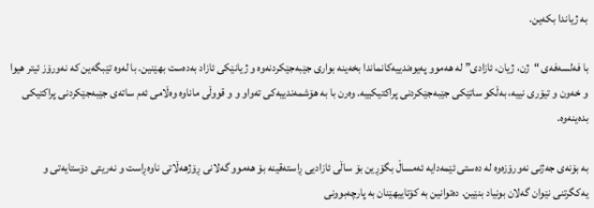بە ژیاندا بکەین.

با فەلسەفەی “ژن، ژیان، ئازادی” لە هەموو پەیوەندییەکانماندا بخەینە بواری جێبەجێکردنەوە و ژیانێکی ئازاد بەدەست بهێنین. با لەوە تێبگەین کە نەورۆز ئیتر هیوا و خەون و تیۆری نییە، بەڵكو ساتێکی جێبەجێکردنی پراکتیکییە. وەرن با بە هۆشمەندییەکی تەواو و و قووڵی ماناوە وەڵامی ئەم ساتەی جێبەجێکردنی پراکتیکی بدەینەوە.

بە بۆنەی جەژنی نەورۆزەوە لە دەستی ئێمەدایە ئەمساڵ بگۆڕین بۆ ساڵی ئازادیی ڕاستەقینە بۆ هەموو گەلانی ڕۆژهەڵاتی ناوەڕاست و نەریتی دۆستایەتی و یەکگرتنی نێوان گەلان بونیاد بنێین. دەتوانین بە کۆتاییهێنان بە پارچەبوونی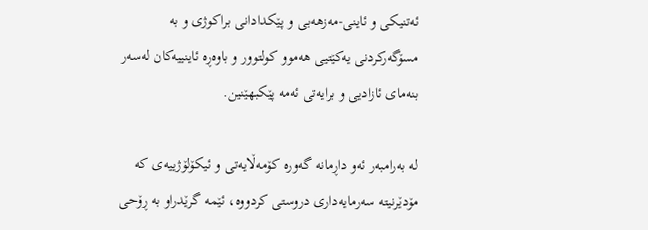ئەتنیکی و ئاینی-مەزهەبی و پێکدادانی براکوژی و بە مسۆگەرکردنی یەکێتیی هەموو کولتوور و باوەڕە ئاینییەکان لەسەر بنەمای ئازادیی و برایەتی ئەمە پێکبهێنین.

لە بەرامبەر ئەو داڕمانە گەورە کۆمەڵایەتی و ئیکۆلۆژییەی کە مۆدێرنیتە سەرمایەداری دروستی کردووە، ئێمە گرێدراو بە ڕۆحی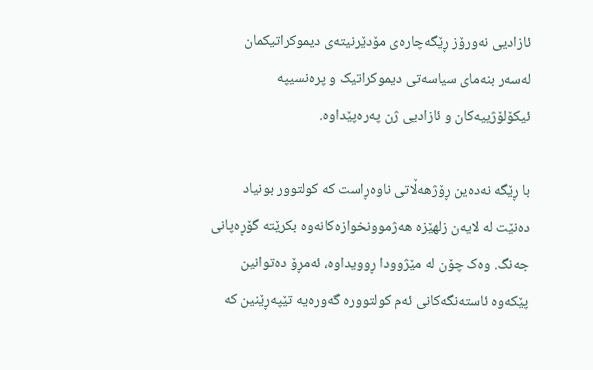ئازادیی نەورۆز ڕێگەچارەی مۆدێرنیتەی دیموکراتیکمان لەسەر بنەمای سیاسەتی دیموکراتیک و پرەنسیپە ئیکۆلۆژییەکان و ئازادیی ژن پەرەپێداوە.

با ڕێگە نەدەین ڕۆژهەڵاتی ناوەڕاست کە کولتوور بونیاد دەنێت لە لایەن زلهێزە هەژموونخوازەکانەوە بکرێتە گۆڕەپانی جەنگ. وەک چۆن لە مێژوودا ڕوویداوە، ئەمڕۆ دەتوانین پێکەوە ئاستەنگەکانی ئەم کولتوورە گەورەیە تێپەڕێنین کە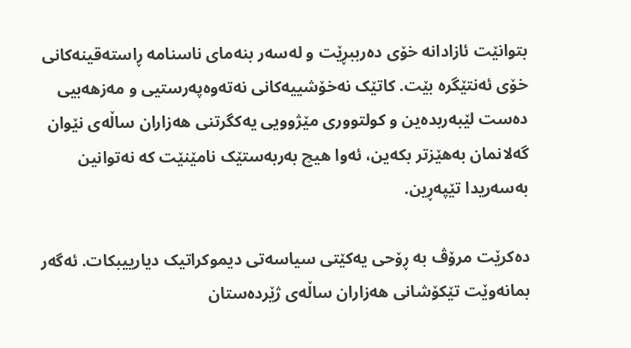بتوانێت ئازادانە خۆی دەرببڕێت و لەسەر بنەمای ناسنامە ڕاستەقینەکانی خۆی ئەنتێگرە بێت. کاتێک نەخۆشییەکانی نەتەوەپەرستیی و مەزهەبیی دەست لێبەربدەین و کولتووری مێژوویی یەکگرتنی هەزاران ساڵەی نێوان گەلانمان بەهێزتر بکەین، ئەوا هیچ بەربەستێک نامێنێت کە نەتوانین بەسەریدا تێپەڕین.

دەکرێت مرۆڤ بە ڕۆحی یەکێتی سیاسەتی دیموکراتیک دیارییبکات. ئەگەر بمانەوێت تێکۆشانی هەزاران ساڵەی ژێردەستان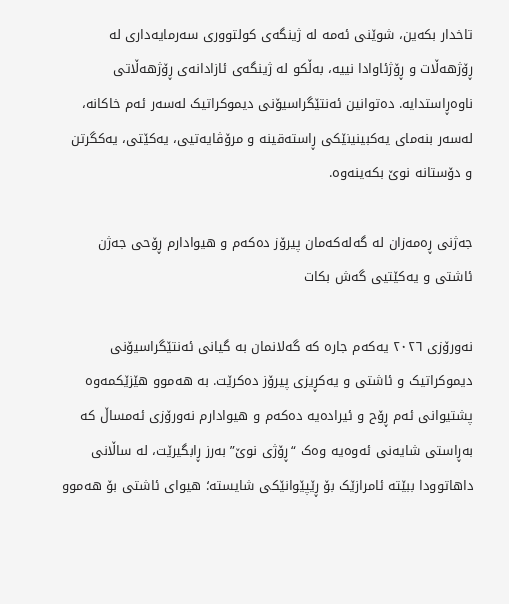تاخدار بکەین، شوێنی ئەمە لە ژینگەی کولتووری سەرمایەداری لە ڕۆژهەڵات و ڕۆژئاوادا نییە، بەڵکو لە ژینگەی ئازادانەی ڕۆژهەڵاتی ناوەڕاستدایە. دەتوانین ئەنتێگراسیۆنی دیموکراتیک لەسەر ئەم خاکانە، لەسەر بنەمای یەکبینینێکی ڕاستەقینە و مرۆڤایەتیی، یەکێتی، یەکگرتن و دۆستانە نوێ بکەینەوە.

جەژنی ڕەمەزان لە گەلەکەمان پیرۆز دەکەم و هیوادارم ڕۆحی جەژن ئاشتی و یەکێتیی گەش بکات

نەورۆزی ٢٠٢٦ یەکەم جارە کە گەلانمان بە گیانی ئەنتێگراسیۆنی دیموکراتیک و ئاشتی و یەکڕیزی پیرۆز دەکرێت. بە هەموو هێزێکمەوە پشتیوانی ئەم ڕۆح و ئیرادەیە دەکەم و هیوادارم نەورۆزی ئەمساڵ کە بەڕاستی شایەنی ئەوەیە وەک “ڕۆژی نوێ” بەرز ڕابگیرێت، لە ساڵانی داهاتوودا ببێتە ئامرازێک بۆ ڕێپێوانێکی شایستە؛ هیوای ئاشتی بۆ هەموو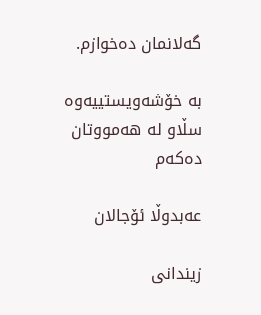گەلانمان دەخوازم.

بە خۆشەویستییەوە سڵاو لە هەمووتان دەکەم

عەبدوڵا ئۆجالان

زیندانی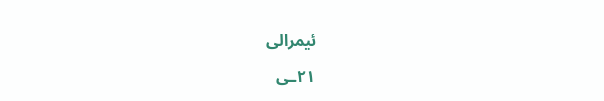ئیمرالی

٢١ـی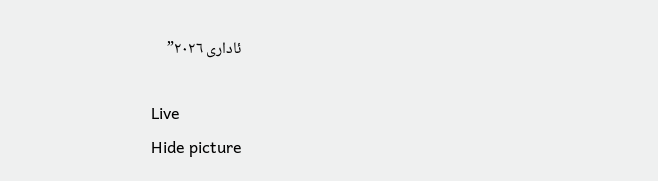ئاداری ٢٠٢٦”

Live
Hide picture